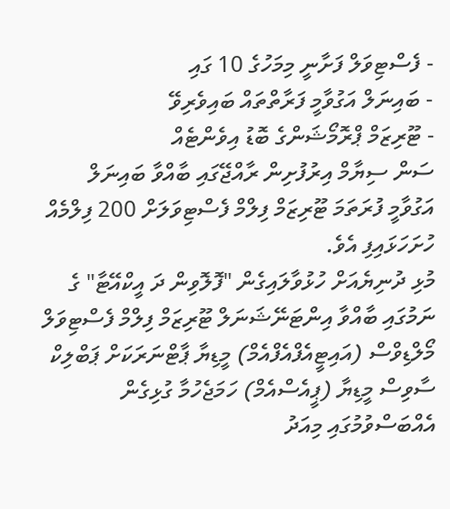- ފެސްޓިވަލް ފަށާނީ މިމަހުގެ 10 ގައި
- ބައިނަލް އަގުވާމީ ފަރާތްތައް ބައިވެރިވޭ
- ޓޫރިޒަމް ޕްރޮމޯޝަންގެ ބޮޑު އިވެންޓެއް
ސަން ސިޔާމް އިރުފުށިން ރާއްޖޭގައި ބާއްވާ ބައިނަލް އަގުވާމީ ފުރަތަމަ ޓޫރިޒަމް ފިލްމް ފެސްޓިވަލަށް 200 ފިލްމެއް ހުށަހަޅައިފި އެވެ.
މުޅި ދުނިޔެއަށް ހުޅުވާލައިގެން "ފޮލޮވިން ދަ އީކްއޭޓާ" ގެ ނަމުގައި ބާއްވާ އިންޓަނޭޝަނަލް ޓޫރިޒަމް ފިލްމް ފެސްޓިވަލް މޯލްޑިވްސް (އައިޓީއެފްއެފްއެމް) މީޑިޔާ ޕާޓްނަރަކަށް ޕަބްލިކް ސާވިސް މީޑިޔާ (ޕީއެސްއެމް) ހަމަޖެހުމާ ގުޅިގެން އެއްބަސްވުމުގައި މިއަދު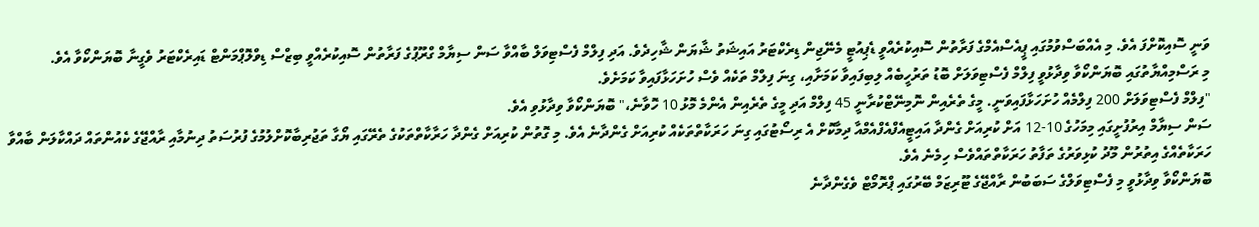ވަނީ ސޮއިކޮށްފަ އެވެ. މި އެއްބަސްވުމުގައި ޕީއެސްއެމްގެ ފަރާތުން ސޮއިކުރެއްވީ ޑެޕިއުޓީ މެނޭޖިން ޑިރެކްޓަރު އައިޝަތު ޝާޔަން ޝާހިދެވެ. އަދި ފިލްމް ފެސްޓިވަލް ބާއްވާ ސަން ސިޔާމް ގްރޫޕުގެ ފަރާތުން ސޮއިކުރެއްވީ ބިޒްސް ޑިވްލޮޕްމަންޓް ޑައިރެކްޓަރު ވެގީނާ ބޮޔަންކޯވާ އެވެ.
މި ރަސްމިއްޔާތުގައި ބޮޔަންކޯވާ ވިދާޅުވީ ފިލްމް ފެސްޓިވަލަށް ބޮޑު ތަރުހީބެއް ލިބިފައިވާ ކަމަށާއި، ގިނަ ފިލްމް ތަކެއް ވެސް ހުށަހަޅާފައިވާ ކަމަށެވެ.
"ފިލްމް ފެސްޓިވަލަށް 200 ފިލްމެއް ހުށަހަޅާފައިވަނީ. މީގެ ތެރެއިން ނޮމިނޭޓްކުރާނީ 45 ފިލްމް އަދި މީގެ ތެރެއިން އެންމެ މޮޅު 10 ހޮވާނެ،" ބޮޔަންކޯވާ ވިދާޅުވި އެވެ.
ސަން ސިޔާމް އިރުފުށީގައި މިމަހުގެ 10-12 އަށް ކުރިއަށް ގެންދާ އައިޓީއެފްއެފްއެމްއާ ދިމާކޮށް އެ ރިސޯޓުގައި ގިނަ ހަރަކާތްތަކެއް ކުރިއަށް ގެންދާނެ އެވެ. މި ގޮތުން ކުރިއަށް ގެންދާ ހަރާކާތްތަކުގެ ތެރޭގައި ޔޯގާ ތަޖުރިބާކޮށްލުމުގެ ފުރުސަތު ދިނުމާއި ރާއްޖޭގެ ކެއުންތައް ދައްކާލަން ބާއްވާ ހަރަކާތެއްގެ އިތުރުން މޫދު ކުޅިވަރުގެ ތަފާތު ހަރަކާތްތައްވެސް ހިމެނެ އެވެ.
ބޮޔަންކޯވާ ވިދާޅުވީ މި ފެސްޓިވަލްގެ ސަބަބުން ރާއްޖޭގެ ޓޫރިޒަމް ބޭރުގައި ޕްރޮމޯޓް ވެގެންދާނެ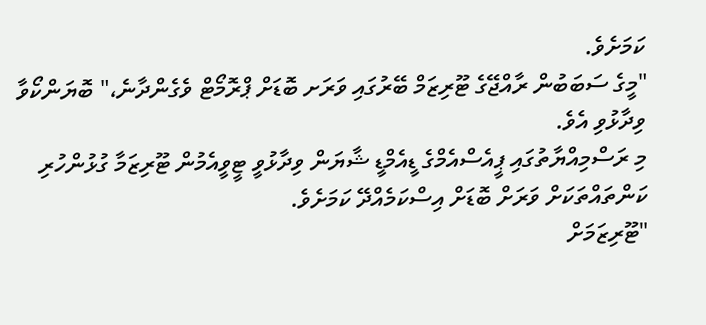ކަމަށެވެ.
"މީގެ ސަބަބުން ރާއްޖޭގެ ޓޫރިޒަމް ބޭރުގައި ވަރަށ ބޮޑަށް ޕްރޮމޯޓް ވެގެންދާނެ،" ބޮޔަންކޯވާ ވިދާޅުވި އެވެ.
މި ރަސްމިއްޔާތުގައި ޕީއެސްއެމްގެ ޑީއެމްޑީ ޝާޔަން ވިދާޅުވީ ޓީވީއެމުން ޓޫރިޒަމާ ގުޅުންހުރި ކަންތައްތަކަށް ވަރަށް ބޮޑަށް އިސްކަމެއްދޭ ކަމަށެވެ.
"ޓޫރިޒަމަށް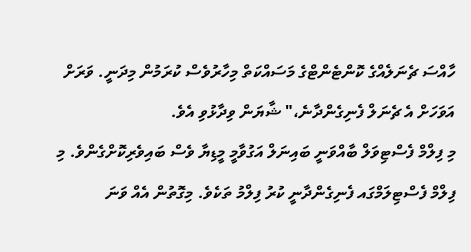ހާއްސަ ޗެނަލެއްގެ ކޮންޓެންޓްގެ މަސައްކަތް މިހާރުވެސް ކުރަމުން މިދަނީ. ވަރަށް އަވަހަށް އެ ޗެނަލް ފެނިގެންދާނެ،" ޝާޔަން ވިދާޅުވި އެވެ.
މި ފިލްމް ފެސްޓިވަލް ބާއްވަނީ ބައިނަލް އަގުވާމީ މީޑިޔާ ވެސް ބައިވެރިކޮށްގެންވެ. މި ފިލްމް ފެސްޓިލަމްގައ ފެނިގެންދާނީ ކުރު ފިލްމު ތަކެވެ. މިގޮތުން އެއް ވަނަ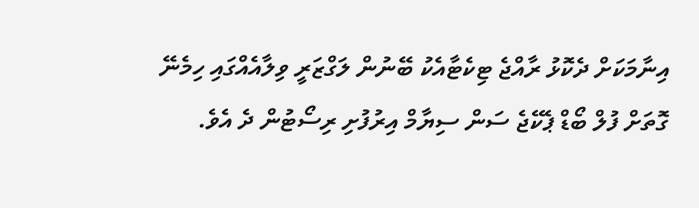އިނާމަކަށް ދެކޮޅު ރާއްޖެ ޓިކެޓާއެކު ބޭނުން ލަގްޒަރީ ވިލާއެއްގައި ހިމެނޭ ގޮތަށް ފުލް ބޯޑް ޕެކޭޖެ ސަން ސިޔާމް އިރުފުށި ރިސޯޓުން ދެ އެވެ.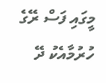މީގައި ފަސް ރޭގެ ހުރުމާއެކު ދޭ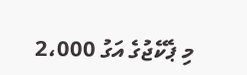މި ޕެކޭޖުގެ އަގު 2،000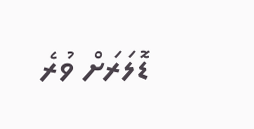ޑޮލަރަށް ވުރެ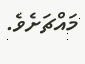މައްޗަށެވެ.